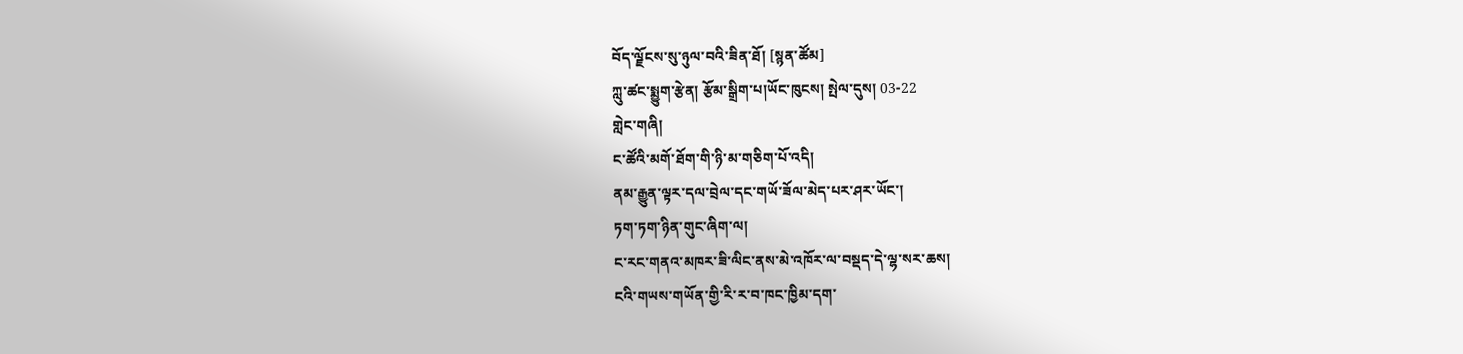བོད་ལྗོངས་སུ་ཉུལ་བའི་ཟིན་ཐོ། [སྙན་ཚོམ]
ཀླུ་ཚང་སྨྱུག་རྩེན། རྩོམ་སྒྲིག་པ།ཡོང་ཁུངས། སྤེལ་དུས། 03-22
གླེང་གཞི།
ང་ཚོའི་མགོ་ཐོག་གི་ཉི་མ་གཅིག་པོ་འདི།
ནམ་རྒྱུན་ལྟར་དལ་བྲེལ་དང་གཡོ་ཟོལ་མེད་པར་ཤར་ཡོང་།
ཏག་ཏག་ཉིན་གུང་ཞིག་ལ།
ང་རང་གནའ་མཁར་ཟི་ལིང་ནས་མེ་འཁོར་ལ་བསྡད་དེ་ལྷ་སར་ཆས།
ངའི་གཡས་གཡོན་གྱི་རི་ར་བ་ཁང་ཁྱིམ་དག་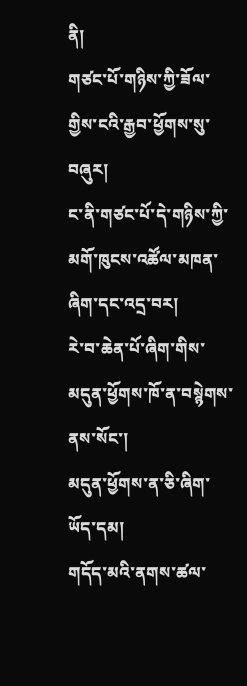ནི།
གཙང་པོ་གཉིས་ཀྱི་ཟོལ་གྱིས་ངའི་རྒྱབ་ཕྱོགས་སུ་བཞུར།
ང་ནི་གཙང་པོ་དེ་གཉིས་ཀྱི་མགོ་ཁུངས་འཚོལ་མཁན་ཞིག་དང་འདྲ་བར།
རེ་བ་ཆེན་པོ་ཞིག་གིས་མདུན་ཕྱོགས་ཁོ་ན་བསྙེགས་ནས་སོང་།
མདུན་ཕྱོགས་ན་ཅི་ཞིག་ཡོད་དམ།
གདོད་མའི་ནགས་ཚལ་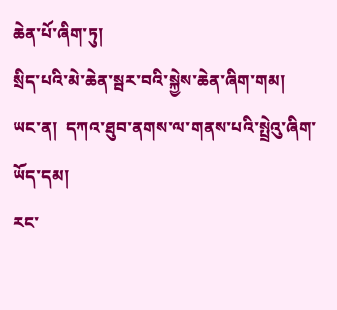ཆེན་པོ་ཞིག་ཏུ།
སྲིད་པའི་མེ་ཆེན་སྦར་བའི་སྐྱེས་ཆེན་ཞིག་གམ།
ཡང་ན།  དཀའ་ཐུབ་ནགས་ལ་གནས་པའི་སྤྲེའུ་ཞིག་ཡོད་དམ།
རང་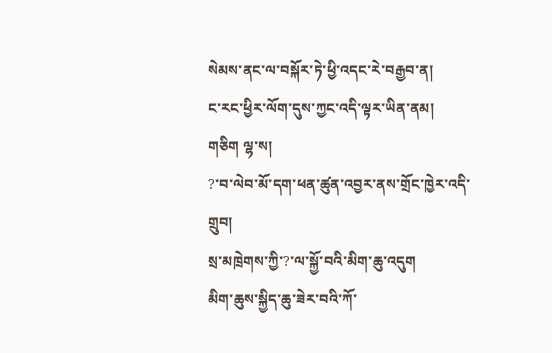སེམས་ནང་ལ་བསྐོར་ཏེ་ཕྱི་འདང་རེ་བརྒྱབ་ན།
ང་རང་ཕྱིར་ལོག་དུས་ཀྱང་འདི་ལྟར་ཡིན་ནམ།
གཅིག ལྷ་ས།
?་བ་ལེབ་མོ་དག་ཕན་ཚུན་འབྱར་ནས་གྲོང་ཁྱེར་འདི་གྲུབ།
སྲ་མཁྲེགས་ཀྱི་?་ལ་སྐྱོ་བའི་མིག་ཆུ་འདུག
མིག་ཆུས་སྐྱིད་ཆུ་ཟེར་བའི་ཀོ་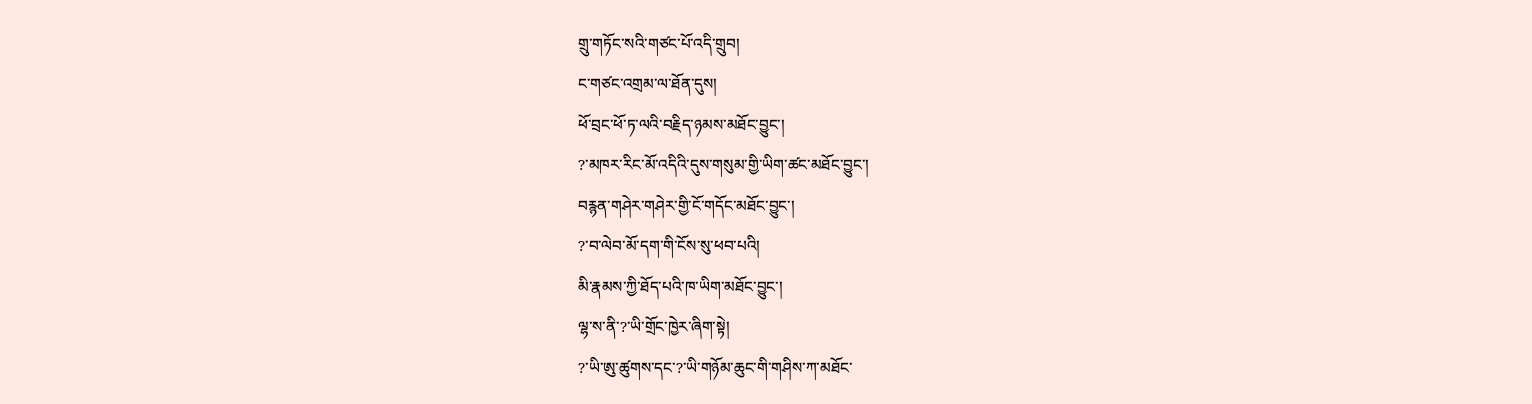གྲུ་གཏོང་སའི་གཙང་པོ་འདི་གྲུབ།
ང་གཙང་འགྲམ་ལ་ཐོན་དུས།
ཕོ་བྲང་ཕོ་ཏ་ལའི་བརྗིད་ཉམས་མཐོང་བྱུང་།
?་མཁར་རིང་མོ་འདིའི་དུས་གསུམ་གྱི་ཡིག་ཚང་མཐོང་བྱུང་།
བརྙན་གཤེར་གཤེར་གྱི་ངོ་གདོང་མཐོང་བྱུང་།
?་བ་ལེབ་མོ་དག་གི་ངོས་སུ་ཕབ་པའི།
མི་རྣམས་ཀྱི་ཐོད་པའི་ཁ་ཡིག་མཐོང་བྱུང་།
ལྷ་ས་ནི་?་ཡི་གྲོང་ཁྱེར་ཞིག་སྟེ།
?་ཡི་ཨུ་ཚུགས་དང་?་ཡི་གཉོམ་ཆུང་གི་གཤིས་ཀ་མཐོང་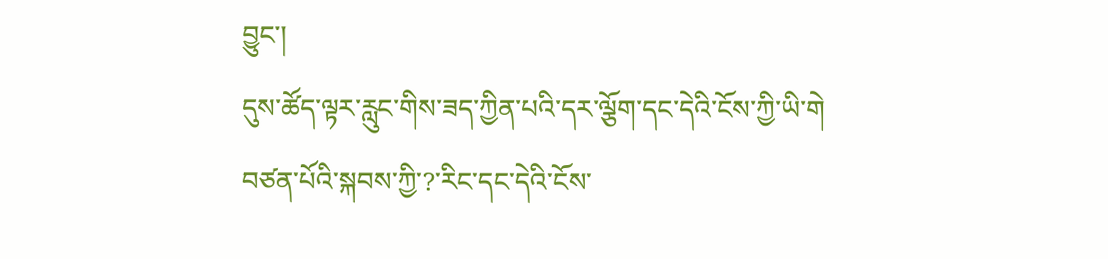བྱུང་།
དུས་ཚོད་ལྟར་རླུང་གིས་ཟད་ཀྱིན་པའི་དར་ལྕོག་དང་དེའི་ངོས་ཀྱི་ཡི་གེ
བཙན་པོའི་སྐབས་ཀྱི་?་རིང་དང་དེའི་ངོས་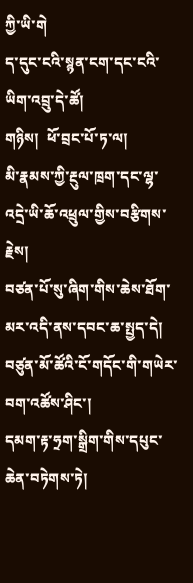ཀྱི་ཡི་གེ
ད་དུང་ངའི་སྙན་ངག་དང་ངའི་ཡིག་འབྲུ་དེ་ཚོ།
གཉིས།  ཕོ་བྲང་པོ་ཏ་ལ།
མི་རྣམས་ཀྱི་རྔུལ་ཁྲག་དང་ལྷ་འདྲེ་ཡི་ཆོ་འཕྲུལ་གྱིས་བརྩིགས་རྗེས།
བཙན་པོ་སུ་ཞིག་གིས་ཆེས་ཐོག་མར་འདི་ནས་དབང་ཆ་སྤྱད་དེ།
བཙུན་མོ་ཚོའི་ངོ་གདོང་གི་གཡེར་བག་འཚོས་ཤིང་།
དམག་རྟ་ཧྲག་སྒྲིག་གིས་དཔུང་ཆེན་བཏེགས་ཏེ།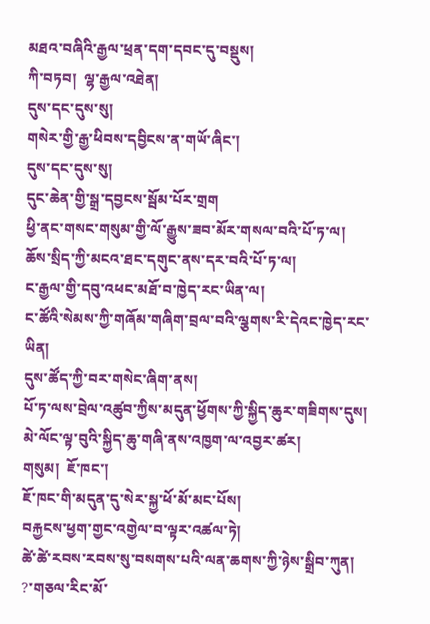མཐའ་བཞིའི་རྒྱལ་ཕྲན་དག་དབང་དུ་བསྡུས།
ཀི་བཏབ།  ལྷ་རྒྱལ་འཐེན།
དུས་དང་དུས་སུ།
གསེར་གྱི་རྒྱ་ཕིབས་དབྱིངས་ན་གཡོ་ཞིང་།
དུས་དང་དུས་སུ།
དུང་ཆེན་གྱི་སྒྲ་དབྱངས་སྦོམ་པོར་གྲག
ཕྱི་ནང་གསང་གསུམ་གྱི་ལོ་རྒྱུས་ཟབ་མོར་གསལ་བའི་པོ་ཏ་ལ།
ཆོས་སྲིད་ཀྱི་མངའ་ཐང་དགུང་ནས་དར་བའི་པོ་ཏ་ལ།
ང་རྒྱལ་གྱི་དབུ་འཕང་མཐོ་བ་ཁྱེད་རང་ཡིན་ལ།
ང་ཚོའི་སེམས་ཀྱི་གཞོམ་གཞིག་བྲལ་བའི་ལྕགས་རི་དེའང་ཁྱེད་རང་ཡིན།
དུས་ཚོད་ཀྱི་བར་གསེང་ཞིག་ནས།
པོ་ཏ་ལས་བྲེལ་འཚུབ་ཀྱིས་མདུན་ཕྱོགས་ཀྱི་སྐྱིད་ཆུར་གཟིགས་དུས།
མེ་ལོང་ལྟ་བུའི་སྐྱིད་ཆུ་གཞི་ནས་འཁྱག་ལ་འབྱར་ཚར།
གསུམ།  ཇོ་ཁང་།
ཇོ་ཁང་གི་མདུན་དུ་སེར་སྐྱ་ཕོ་མོ་མང་པོས།
བརྐྱངས་ཕྱག་གྱང་འགྱེལ་བ་ལྟར་འཚལ་ཏེ།
ཚེ་ཚེ་རབས་རབས་སུ་བསགས་པའི་ལན་ཆགས་ཀྱི་ཉེས་སྒྲིབ་ཀུན།
?་གཅལ་རིང་མོ་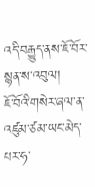འདི་བརྒྱུད་ནས་ཇོ་བོར་སྙན་ས་འབུལ།
ཇོ་བོའི་གསེར་ཞལ་ན་འཛུམ་ཙམ་ཡང་མེད་པར་ཧ་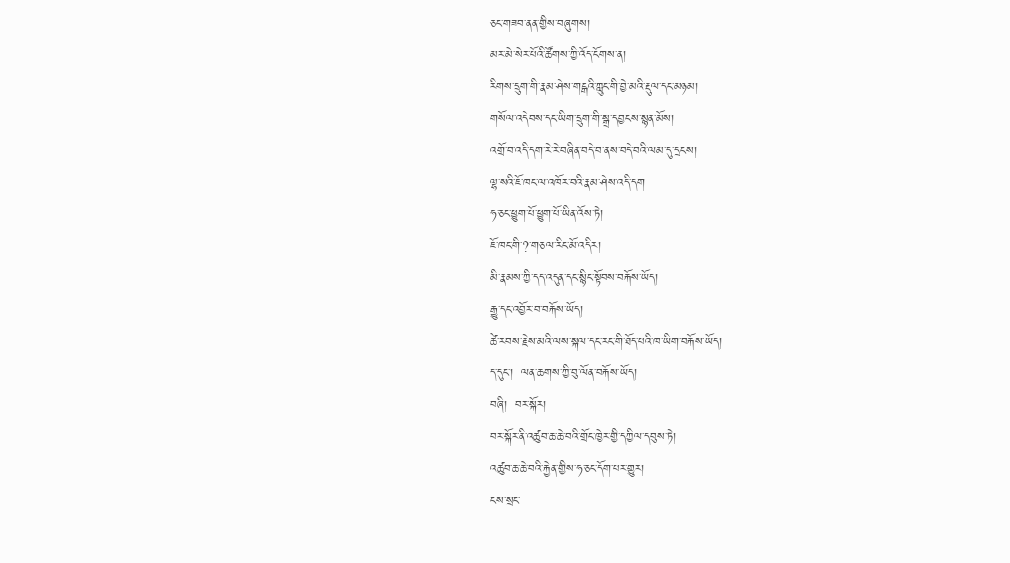ཅང་གཟབ་ནན་གྱིས་བཞུགས།
མར་མེ་སེར་པོའི་ཚོགས་ཀྱི་འོད་ངོགས་ན།
རིགས་དྲུག་གི་རྣམ་ཤེས་གངྒའི་ཀླུང་གི་བྱེ་མའི་རྡུལ་དང་མཉམ།
གསོལ་འདེབས་དང་ཡིག་དྲུག་གི་སྒྲ་དབྱངས་སྙན་མོས།
འགྲོ་བ་འདི་དག་རེ་རེ་བཞིན་བདེ་བ་ནས་བདེ་བའི་ལམ་དུ་དྲངས།
ལྷ་སའི་ཇོ་ཁང་ལ་འཁོར་བའི་རྣམ་ཤེས་འདི་དག
ཧ་ཅང་ཕྱུག་པོ་ཕྱུག་པོ་ཡིན་འོས་ཏེ།
ཇོ་ཁང་གི་?་གཅལ་རིང་མོ་འདིར།
མི་རྣམས་ཀྱི་དད་འདུན་དང་སྙིང་སྟོབས་བརྐོས་ཡོད།
རྒྱུ་དང་འབྱོར་བ་བརྐོས་ཡོད།
ཚེ་རབས་རྗེས་མའི་ལས་སྐལ་དང་རང་གི་ཐོད་པའི་ཁ་ཡིག་བརྐོས་ཡོད།
ད་དུང་།  ལན་ཆགས་ཀྱི་བུ་ལོན་བརྐོས་ཡོད།
བཞི།  བར་སྐོར།
བར་སྐོར་ནི་འཚུབ་ཆ་ཆེ་བའི་གྲོང་ཁྱེར་གྱི་དཀྱིལ་དབུས་ཏེ།
འཚུབ་ཆ་ཆེ་བའི་རྐྱེན་གྱིས་ཧ་ཅང་དོག་པར་གྱུར།
ངས་སྲང་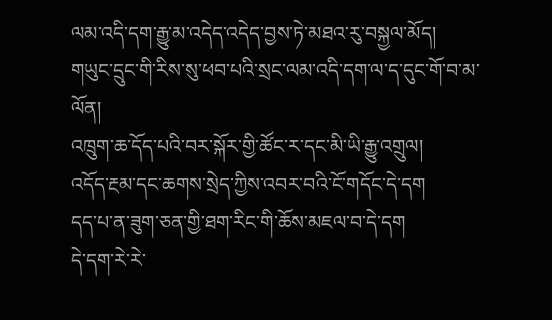ལམ་འདི་དག་རྒྱུ་མ་འདེད་འདེད་བྱས་ཏེ་མཐའ་རུ་བསྐྱལ་མོད།
གཡུང་དྲུང་གི་རིས་སུ་ཕབ་པའི་སྲང་ལམ་འདི་དག་ལ་ད་དུང་གོ་བ་མ་ལོན།
འཁྲུག་ཆ་དོད་པའི་བར་སྐོར་གྱི་ཚོང་ར་དང་མི་ཡི་རྒྱུ་འགྲུལ།
འདོད་རྔམ་དང་ཆགས་སྲེད་ཀྱིས་འབར་བའི་ངོ་གདོང་དེ་དག
དད་པ་ན་ཟུག་ཅན་གྱི་ཐག་རིང་གི་ཆོས་མཇལ་བ་དེ་དག
དེ་དག་རེ་རེ་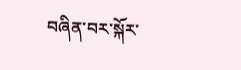བཞིན་བར་སྐོར་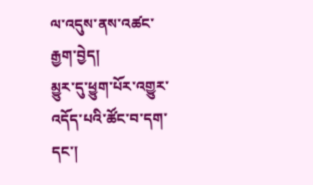ལ་འདུས་ནས་འཚང་རྒྱག་བྱེད།
མྱུར་དུ་ཕྱུག་པོར་འགྱུར་འདོད་པའི་ཚོང་བ་དག་དང་།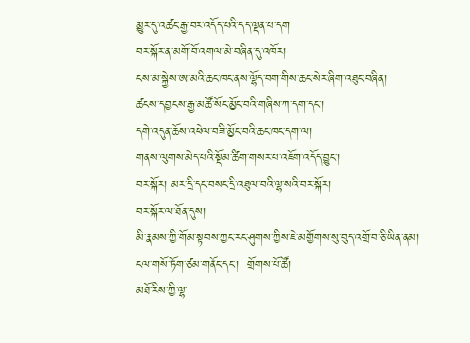མྱུར་དུ་འཚང་རྒྱ་བར་འདོད་པའི་དད་ལྡན་པ་དག
བར་སྐོར་ན་མགོ་བོ་འགལ་མེ་བཞིན་དུ་འཁོར།
ངས་མ་སྐྱེས་ཨ་མའི་ཆང་ཁང་ནས་ལྷོད་བག་གིས་ཆང་སེར་ཞིག་འཐུང་བཞིན།
ཚངས་དབྱངས་རྒྱ་མཚོ་སོང་མྱོང་བའི་གཞིས་ཀ་དག་དང་།
དགེ་འདུན་ཆོས་འཕེལ་བཟི་མྱོང་བའི་ཆང་ཁང་དག་ལ།
གནས་ལུགས་མེད་པའི་སྡོམ་ཚིག་གསར་པ་འཇོག་འདོད་བྱུང་།
བར་སྐོར། མར་དྲི་དང་བསང་དྲི་འཐུལ་བའི་ལྷ་སའི་བར་སྐོར།
བར་སྐོར་ལ་ཐོན་དུས།
མི་རྣམས་ཀྱི་གོམ་སྟབས་ཀྱང་རང་ཤུགས་ཀྱིས་ཇེ་མགྱོགས་སུ་བུད་འགྲོ་བ་ཅི་ཡིན་ནམ།
ངལ་གསོ་ཏོག་ཙམ་གནོང་དང་།  གྲོགས་པོ་ཚོ།
མཐོ་རིས་ཀྱི་ལྷ་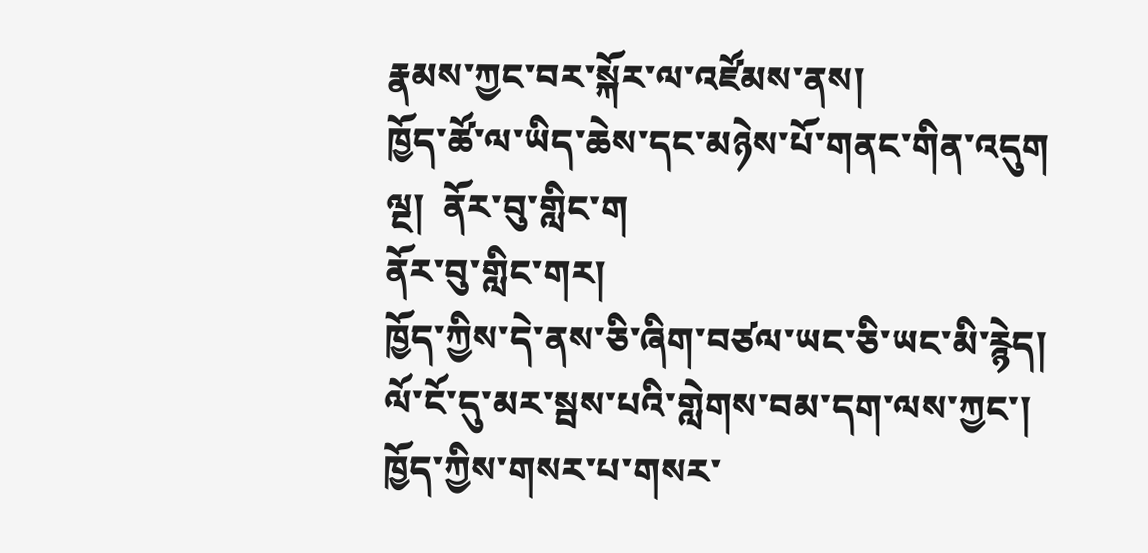རྣམས་ཀྱང་བར་སྐོར་ལ་འཛོམས་ནས།
ཁྱོད་ཚོ་ལ་ཡིད་ཆེས་དང་མཉེས་པོ་གནང་གིན་འདུག
ལྔ།  ནོར་བུ་གླིང་ག
ནོར་བུ་གླིང་གར།
ཁྱོད་ཀྱིས་དེ་ནས་ཅི་ཞིག་བཙལ་ཡང་ཅི་ཡང་མི་རྙེད།
ལོ་ངོ་དུ་མར་སྦས་པའི་གླེགས་བམ་དག་ལས་ཀྱང་།
ཁྱོད་ཀྱིས་གསར་པ་གསར་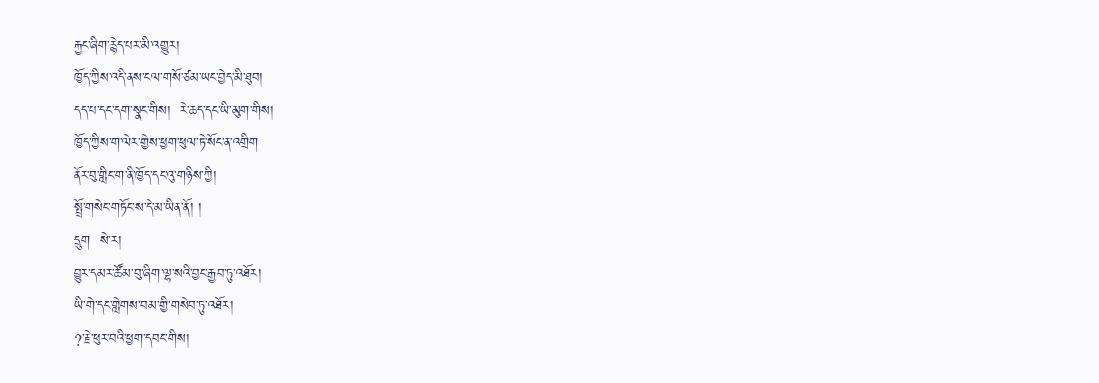རྐྱང་ཞིག་རྙེད་པར་མི་འགྱུར།
ཁྱོད་ཀྱིས་འདི་ནས་ངལ་གསོ་ཙམ་ཡང་བྱེད་མི་ཐུབ།
དད་པ་དང་དག་སྣང་གིས།  རེ་ཆད་དང་ཡི་མུག་གིས།
ཁྱོད་ཀྱིས་ག་ལེར་གྱེས་ཕྱག་ཕུལ་ཏེ་སོང་ན་འགྲིག
ནོར་བུ་གླིང་ག་ནི་ཁྱོད་དང་འུ་གཉིས་ཀྱི།
སྤྲོ་གསེང་གཏོང་ས་དེ་མ་ཡིན་ནོ། །
དྲུག  སེ་ར།
བྱུར་དམར་ཚོམ་བུ་ཞིག་ལྷ་སའི་བྱང་རྒྱབ་ཏུ་འཐོར།
ཡི་གེ་དང་གླེགས་བམ་གྱི་གསེབ་ཏུ་འཐོར།
?་རྗེ་ཕུར་བའི་ཕྱག་དབང་གིས།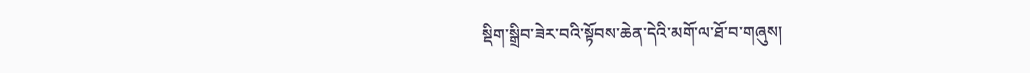སྡིག་སྒྲིབ་ཟེར་བའི་སྟོབས་ཆེན་དེའི་མགོ་ལ་ཐོ་བ་གཞུས།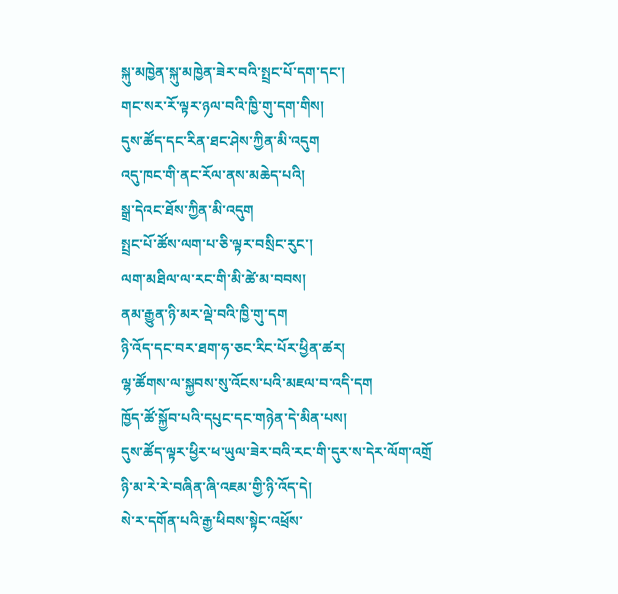སྐུ་མཁྱེན་སྐུ་མཁྱེན་ཟེར་བའི་སྤྲང་པོ་དག་དང་།
གང་སར་རོ་ལྟར་ཉལ་བའི་ཁྱི་གུ་དག་གིས།
དུས་ཚོད་དང་རིན་ཐང་ཤེས་ཀྱིན་མི་འདུག
འདུ་ཁང་གི་ནང་རོལ་ནས་མཆེད་པའི།
སྒྲ་དེའང་ཐོས་ཀྱིན་མི་འདུག
སྤྲང་པོ་ཚོས་ལག་པ་ཅི་ལྟར་བསྲིང་རུང་།
ལག་མཐིལ་ལ་རང་གི་མི་ཚེ་མ་བབས།
ནམ་རྒྱུན་ཉི་མར་ལྡེ་བའི་ཁྱི་གུ་དག
ཉི་འོད་དང་བར་ཐག་ཧ་ཅང་རིང་པོར་ཕྱིན་ཚར།
ལྷ་ཚོགས་ལ་སྐྱབས་སུ་འོངས་པའི་མཇལ་བ་འདི་དག
ཁྱོད་ཚོ་སྐྱོབ་པའི་དཔུང་དང་གཉེན་དེ་མིན་པས།
དུས་ཚོད་ལྟར་ཕྱིར་ཕ་ཡུལ་ཟེར་བའི་རང་གི་དུར་ས་དེར་ལོག་འགྲོ
ཉི་མ་རེ་རེ་བཞིན་ཞི་འཇམ་གྱི་ཉི་འོད་དེ།
སེ་ར་དགོན་པའི་རྒྱ་ཕིབས་སྟེང་འཕྲོས་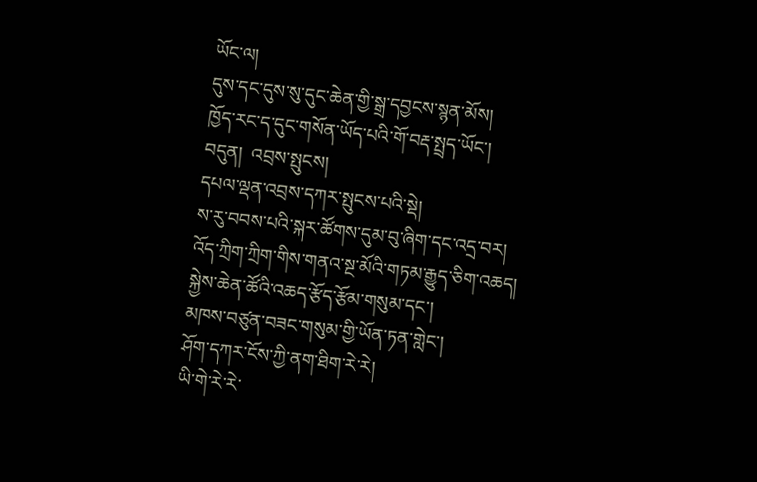ཡོང་ལ།
དུས་དང་དུས་སུ་དུང་ཆེན་གྱི་སྒྲ་དབྱངས་སྙན་མོས།
ཁྱོད་རང་ད་དུང་གསོན་ཡོད་པའི་གོ་བརྡ་སྤྲད་ཡོང་།
བདུན།  འབྲས་སྤུངས།
དཔལ་ལྡན་འབྲས་དཀར་སྤུངས་པའི་སྡེ།
ས་རུ་བབས་པའི་སྐར་ཚོགས་དུམ་བུ་ཞིག་དང་འདྲ་བར།
འོད་ཀྲིག་ཀྲིག་གིས་གནའ་སྔ་མོའི་གཏམ་རྒྱུད་ཅིག་འཆད།
སྐྱེས་ཆེན་ཚོའི་འཆད་རྩོད་རྩོམ་གསུམ་དང་།
མཁས་བཙུན་བཟང་གསུམ་གྱི་ཡོན་ཏན་གླེང་།
ཤོག་དཀར་ངོས་ཀྱི་ནག་ཐིག་རེ་རེ།
ཡི་གེ་རེ་རེ་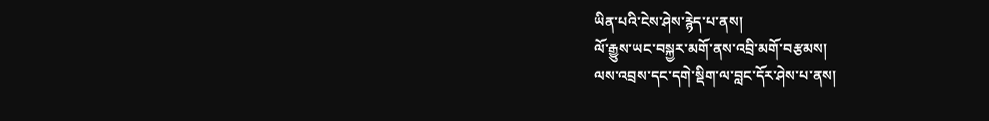ཡིན་པའི་ངེས་ཤེས་རྙེད་པ་ནས།
ལོ་རྒྱུས་ཡང་བསྐྱར་མགོ་ནས་འབྲི་མགོ་བརྩམས།
ལས་འབྲས་དང་དགེ་སྡིག་ལ་བླང་དོར་ཤེས་པ་ནས།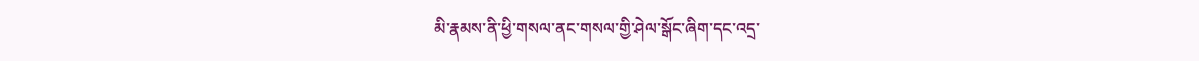མི་རྣམས་ནི་ཕྱི་གསལ་ནང་གསལ་གྱི་ཤེལ་སྒོང་ཞིག་དང་འདྲ་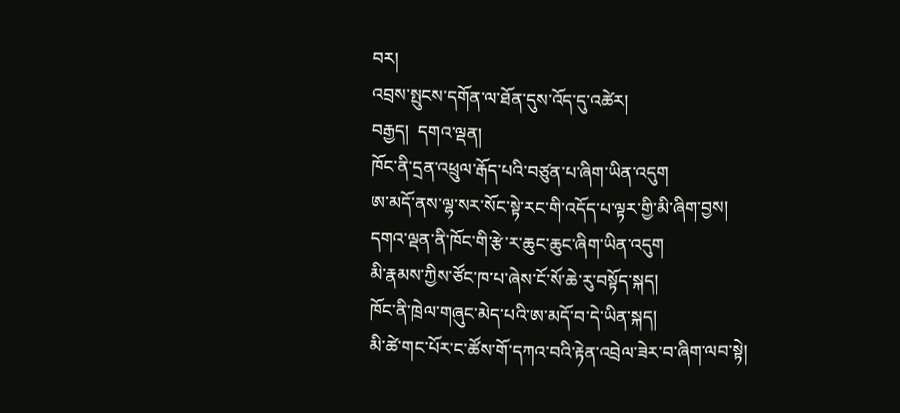བར།
འབྲས་སྤུངས་དགོན་ལ་ཐོན་དུས་འོད་དུ་འཚེར།
བརྒྱད།  དགའ་ལྡན།
ཁོང་ནི་དྲན་འཕྲུལ་རྒོད་པའི་བཙུན་པ་ཞིག་ཡིན་འདུག
ཨ་མདོ་ནས་ལྷ་སར་སོང་སྟེ་རང་གི་འདོད་པ་ལྟར་གྱི་མི་ཞིག་བྱས།
དགའ་ལྡན་ནི་ཁོང་གི་རྩེ་ར་ཆུང་ཆུང་ཞིག་ཡིན་འདུག
མི་རྣམས་ཀྱིས་ཙོང་ཁ་པ་ཞེས་ངོ་སོ་ཆེ་རུ་བསྟོད་སྐད།
ཁོང་ནི་ཁྲེལ་གཞུང་མེད་པའི་ཨ་མདོ་བ་དེ་ཡིན་སྐད།
མི་ཚེ་གང་པོར་ང་ཚོས་གོ་དཀའ་བའི་རྟེན་འབྲེལ་ཟེར་བ་ཞིག་ལབ་སྟེ།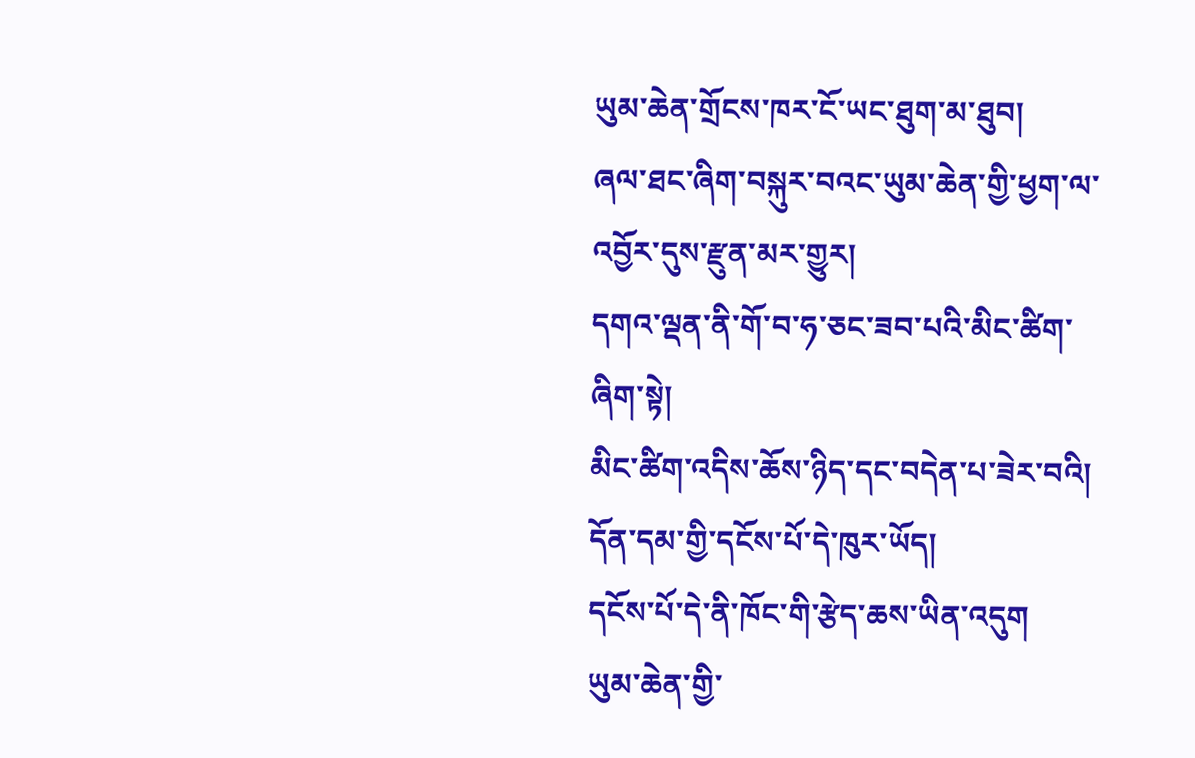ཡུམ་ཆེན་གྲོངས་ཁར་ངོ་ཡང་ཐུག་མ་ཐུབ།
ཞལ་ཐང་ཞིག་བསྐུར་བའང་ཡུམ་ཆེན་གྱི་ཕྱག་ལ་འབྱོར་དུས་རྫུན་མར་གྱུར།
དགའ་ལྡན་ནི་གོ་བ་ཧ་ཅང་ཟབ་པའི་མིང་ཚིག་ཞིག་སྟེ།
མིང་ཚིག་འདིས་ཆོས་ཉིད་དང་བདེན་པ་ཟེར་བའི།
དོན་དམ་གྱི་དངོས་པོ་དེ་ཁུར་ཡོད།
དངོས་པོ་དེ་ནི་ཁོང་གི་རྩེད་ཆས་ཡིན་འདུག
ཡུམ་ཆེན་གྱི་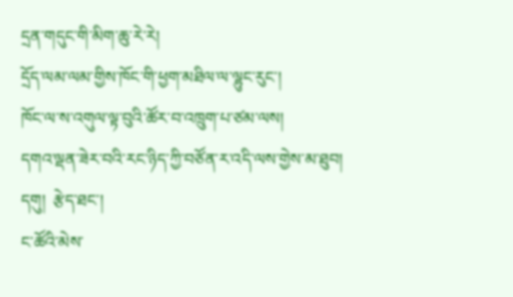དྲན་གདུང་གི་མིག་ཆུ་རེ་རེ།
དྲོད་ལམ་ལམ་གྱིས་ཁོང་གི་ཕྱག་མཐིལ་ལ་ལྷུང་རུང་།
ཁོང་ལ་ས་འགུལ་ལྟ་བུའི་ཚོར་བ་འཁྲུག་པ་ཙམ་ལས།
དགའ་ལྡན་ཟེར་བའི་རང་ཉིད་ཀྱི་བཙོན་ར་འདི་ལས་གྱེས་མ་ཐུབ།
དགུ།  རྩེད་ཐང་།
ང་ཚོའི་མེས་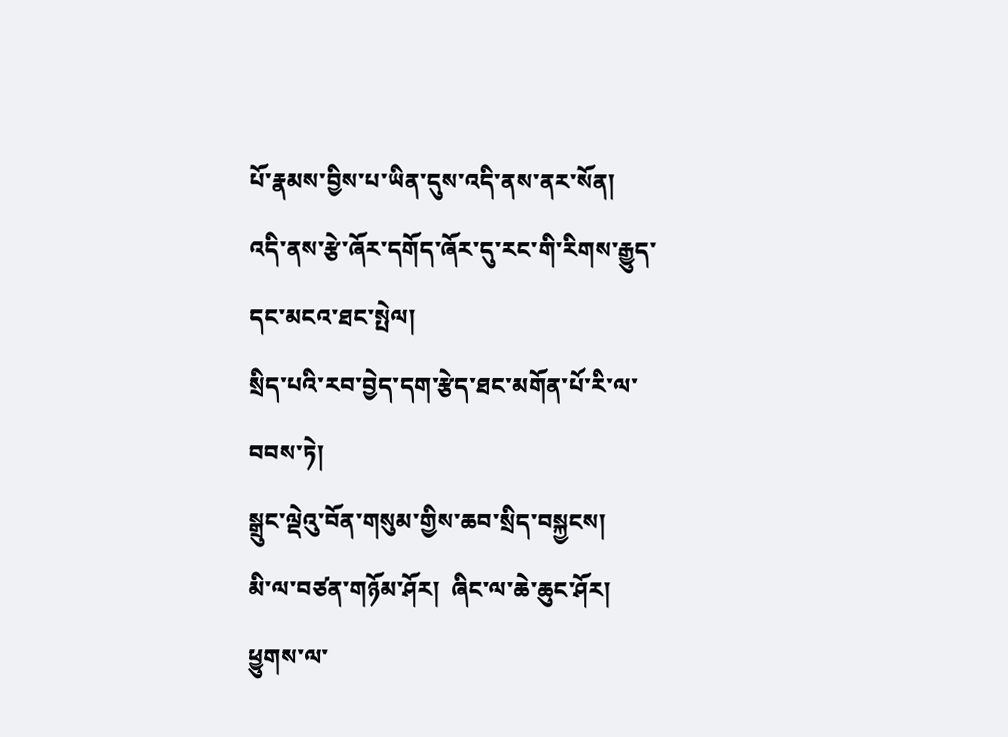པོ་རྣམས་བྱིས་པ་ཡིན་དུས་འདི་ནས་ནར་སོན།
འདི་ནས་རྩེ་ཞོར་དགོད་ཞོར་དུ་རང་གི་རིགས་རྒྱུད་དང་མངའ་ཐང་སྤེལ།
སྲིད་པའི་རབ་བྱེད་དག་རྩེད་ཐང་མགོན་པོ་རི་ལ་བབས་ཏེ།
སྒྲུང་ལྡེའུ་བོན་གསུམ་གྱིས་ཆབ་སྲིད་བསྐྱངས།
མི་ལ་བཙན་གཉོམ་ཤོར།  ཞིང་ལ་ཆེ་ཆུང་ཤོར།
ཕྱུགས་ལ་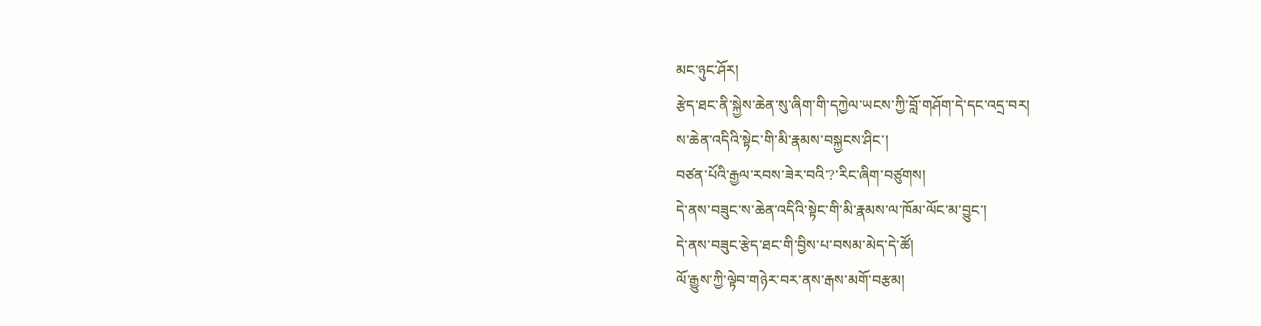མང་ཉུང་ཤོར།
རྩེད་ཐང་ནི་སྐྱེས་ཆེན་སུ་ཞིག་གི་དཀྱེལ་ཡངས་ཀྱི་བློ་གཤོག་དེ་དང་འདྲ་བར།
ས་ཆེན་འདིའི་སྟེང་གི་མི་རྣམས་བསྐྱངས་ཤིང་།
བཙན་པོའི་རྒྱལ་རབས་ཟེར་བའི་?་རིང་ཞིག་བཙུགས།
དེ་ནས་བཟུང་ས་ཆེན་འདིའི་སྟེང་གི་མི་རྣམས་ལ་ཁོམ་ལོང་མ་བྱུང་།
དེ་ནས་བཟུང་རྩེད་ཐང་གི་བྱིས་པ་བསམ་མེད་དེ་ཚོ།
ལོ་རྒྱུས་ཀྱི་ལྟེབ་གཉེར་བར་ནས་རྒས་མགོ་བརྩམ།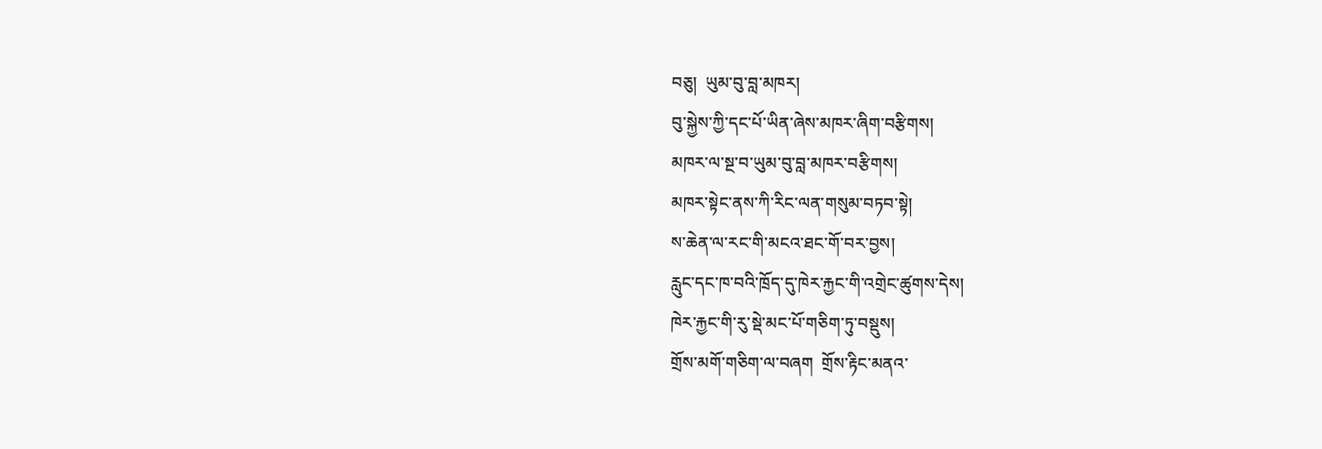བཅུ།  ཡུམ་བུ་བླ་མཁར།
བུ་སྐྱེས་ཀྱི་དང་པོ་ཡིན་ཞེས་མཁར་ཞིག་བརྩིགས།
མཁར་ལ་སྔ་བ་ཡུམ་བུ་བླ་མཁར་བརྩིགས།
མཁར་སྟེང་ནས་ཀི་རིང་ལན་གསུམ་བཏབ་སྟེ།
ས་ཆེན་ལ་རང་གི་མངའ་ཐང་གོ་བར་བྱས།
རླུང་དང་ཁ་བའི་ཁྲོད་དུ་ཁེར་རྐྱང་གི་འགྲེང་ཚུགས་དེས།
ཁེར་རྐྱང་གི་རུ་སྡེ་མང་པོ་གཅིག་ཏུ་བསྡུས།
གྲོས་མགོ་གཅིག་ལ་བཞག  གྲོས་རྟིང་མནའ་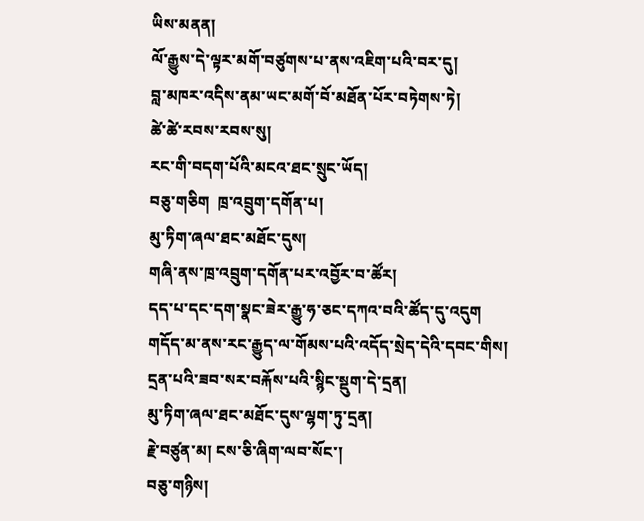ཡིས་མནན།
ལོ་རྒྱུས་དེ་ལྟར་མགོ་བཙུགས་པ་ནས་འཇིག་པའི་བར་དུ།
བླ་མཁར་འདིས་ནམ་ཡང་མགོ་བོ་མཐོན་པོར་བཏེགས་ཏེ།
ཚེ་ཚེ་རབས་རབས་སུ།
རང་གི་བདག་པོའི་མངའ་ཐང་སྲུང་ཡོད།
བཅུ་གཅིག  ཁྲ་འབྲུག་དགོན་པ།
མུ་ཏིག་ཞལ་ཐང་མཐོང་དུས།
གཞི་ནས་ཁྲ་འབྲུག་དགོན་པར་འབྱོར་བ་ཚོར།
དད་པ་དང་དག་སྣང་ཟེར་རྒྱུ་ཧ་ཅང་དཀའ་བའི་ཚོད་དུ་འདུག
གདོད་མ་ནས་རང་རྒྱུད་ལ་གོམས་པའི་འདོད་སྲེད་དེའི་དབང་གིས།
དྲན་པའི་ཟབ་སར་བརྐོས་པའི་སྙིང་སྡུག་དེ་དྲན།
མུ་ཏིག་ཞལ་ཐང་མཐོང་དུས་ལྷག་ཏུ་དྲན།
རྗེ་བཙུན་མ། ངས་ཅི་ཞིག་ལབ་སོང་།
བཅུ་གཉིས།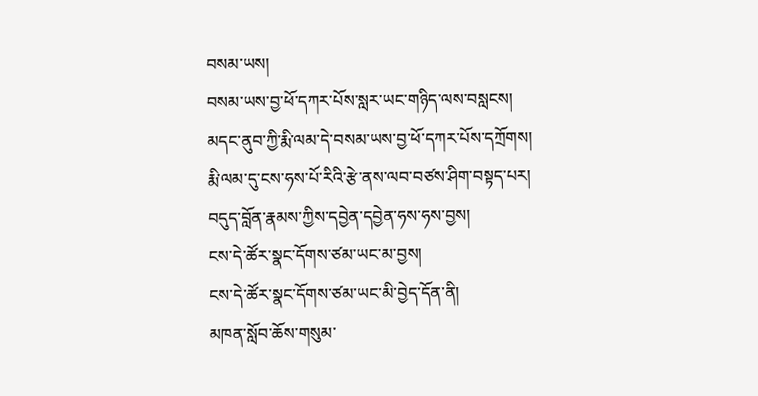བསམ་ཡས།
བསམ་ཡས་བྱ་ཕོ་དཀར་པོས་སླར་ཡང་གཉིད་ལས་བསླངས།
མདང་ནུབ་ཀྱི་རྨི་ལམ་དེ་བསམ་ཡས་བྱ་ཕོ་དཀར་པོས་དཀྲོགས།
རྨི་ལམ་དུ་ངས་ཧས་པོ་རིའི་རྩེ་ནས་ལབ་བཙས་ཤིག་བསྟད་པར།
བདུད་བློན་རྣམས་ཀྱིས་དབྱེན་དབྱེན་ཧས་ཧས་བྱས།
ངས་དེ་ཚོར་སྣང་དོགས་ཙམ་ཡང་མ་བྱས།
ངས་དེ་ཚོར་སྣང་དོགས་ཙམ་ཡང་མི་བྱེད་དོན་ནི།
མཁན་སློབ་ཆོས་གསུམ་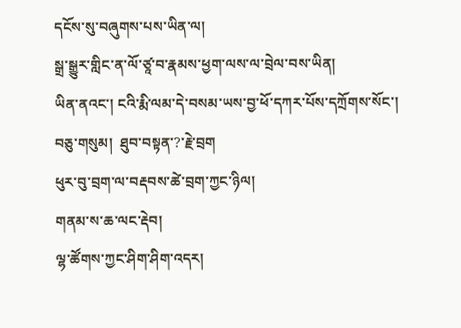དངོས་སུ་བཞུགས་པས་ཡིན་ལ།
སྒྲ་སྒྱུར་གླིང་ན་ལོ་ཙཱ་བ་རྣམས་ཕྱག་ལས་ལ་བྲེལ་བས་ཡིན།
ཡིན་ནའང་། ངའི་རྨི་ལམ་དེ་བསམ་ཡས་བྱ་ཕོ་དཀར་པོས་དཀྲོགས་སོང་།
བཅུ་གསུམ།  ཐུབ་བསྟན་?་རྗེ་བྲག
ཕུར་བུ་བྲག་ལ་བརྡབས་ཚེ་བྲག་ཀྱང་ཉིལ།
གནམ་ས་ཆ་ལང་རྡེབ།
ལྷ་ཚོགས་ཀྱང་ཤིག་ཤིག་འདར།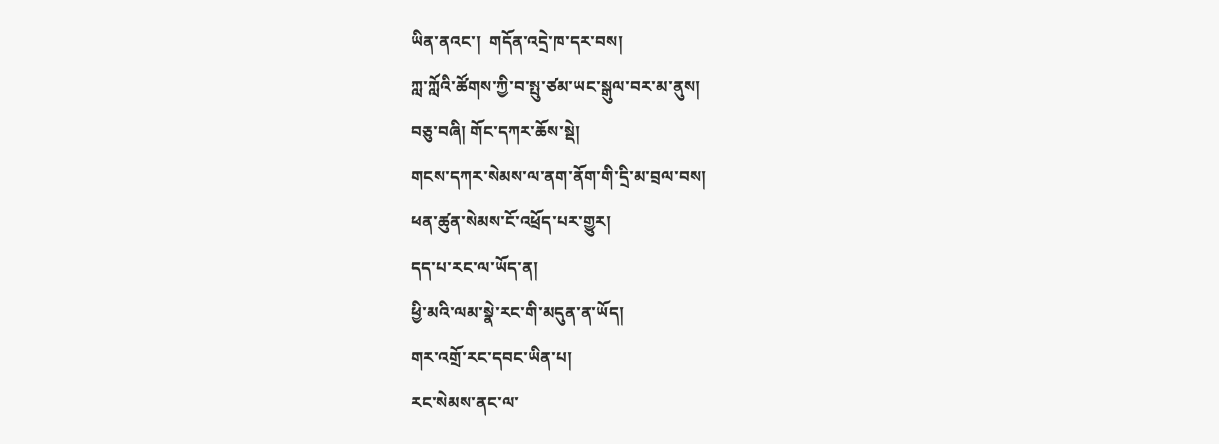ཡིན་ནའང་།  གདོན་འདྲེ་ཁ་དར་བས།
ཀླ་ཀློའི་ཚོགས་ཀྱི་བ་སྤུ་ཙམ་ཡང་སྒུལ་བར་མ་ནུས།
བཅུ་བཞི། གོང་དཀར་ཆོས་སྡེ།
གངས་དཀར་སེམས་ལ་ནག་ནོག་གི་དྲི་མ་བྲལ་བས།
ཕན་ཚུན་སེམས་ངོ་འཕྲོད་པར་གྱུར།
དད་པ་རང་ལ་ཡོད་ན།
ཕྱི་མའི་ལམ་སྣེ་རང་གི་མདུན་ན་ཡོད།
གར་འགྲོ་རང་དབང་ཡིན་པ།
རང་སེམས་ནང་ལ་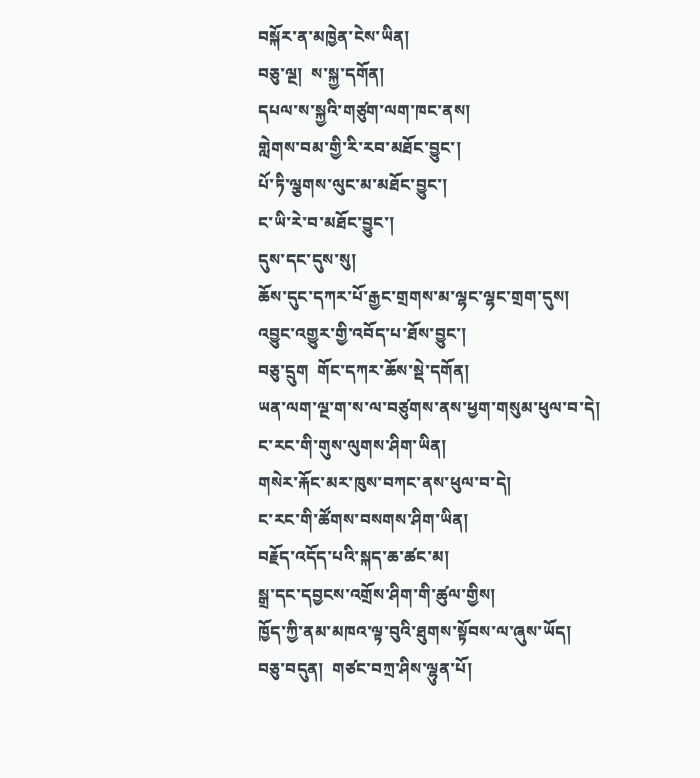བསྐོར་ན་མཁྱེན་ངེས་ཡིན།
བཅུ་ལྔ།  ས་སྐྱ་དགོན།
དཔལ་ས་སྐྱའི་གཙུག་ལག་ཁང་ནས།
གླེགས་བམ་གྱི་རི་རབ་མཐོང་བྱུང་།
པོ་ཏི་ལྕགས་ལུང་མ་མཐོང་བྱུང་།
ང་ཡི་རེ་བ་མཐོང་བྱུང་།
དུས་དང་དུས་སུ།
ཆོས་དུང་དཀར་པོ་རྒྱང་གྲགས་མ་ལྷང་ལྷང་གྲག་དུས།
འབྱུང་འགྱུར་གྱི་འབོད་པ་ཐོས་བྱུང་།
བཅུ་དྲུག  གོང་དཀར་ཆོས་སྡེ་དགོན།
ཡན་ལག་ལྔ་ག་ས་ལ་བཙུགས་ནས་ཕྱག་གསུམ་ཕུལ་བ་དེ།
ང་རང་གི་གུས་ལུགས་ཤིག་ཡིན།
གསེར་རྐོང་མར་ཁུས་བཀང་ནས་ཕུལ་བ་དེ།
ང་རང་གི་ཚོགས་བསགས་ཤིག་ཡིན།
བརྗོད་འདོད་པའི་སྐད་ཆ་ཚང་མ།
སྒྲ་དང་དབྱངས་འགྲོས་ཤིག་གི་ཚུལ་གྱིས།
ཁྱོད་ཀྱི་ནམ་མཁའ་ལྟ་བུའི་ཐུགས་སྟོབས་ལ་ཞུས་ཡོད།
བཅུ་བདུན།  གཙང་བཀྲ་ཤིས་ལྷུན་པོ།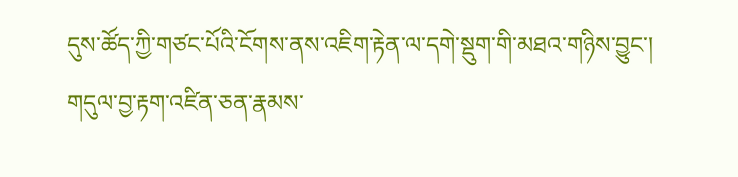དུས་ཚོད་ཀྱི་གཙང་པོའི་ངོགས་ནས་འཇིག་རྟེན་ལ་དགེ་སྡུག་གི་མཐའ་གཉིས་བྱུང་།
གདུལ་བྱ་རྟག་འཛིན་ཅན་རྣམས་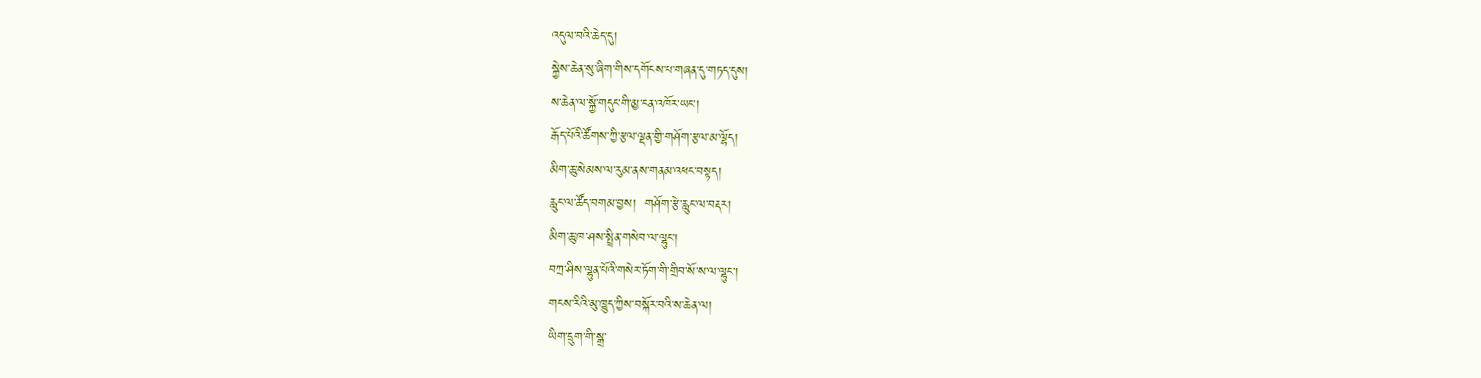འདུལ་བའི་ཆེད་དུ།
སྐྱེས་ཆེན་སུ་ཞིག་གིས་དགོངས་པ་གཞན་དུ་གཏད་དུས།
ས་ཆེན་ལ་སྐྱོ་གདུང་གི་མྱ་ངན་འཁོར་ཡང་།
རྒོད་པོའི་ཚོགས་ཀྱི་རྩལ་ལྡན་གྱི་གཤོག་རྩལ་མ་ལྷོད།
མིག་ཆུ་སེམས་ལ་རུམ་ནས་གནམ་འཕང་བསྟད།
རླུང་ལ་ཚོད་བགམ་བྱས།  གཤོག་རྩེ་རླུང་ལ་བརྡར།
མིག་ཆུ་ཁ་ཤས་སྤྲིན་གསེབ་ལ་ལྷུང་།
བཀྲ་ཤིས་ལྷུན་པོའི་གསེར་ཏོག་གི་གྲིབ་སོ་ས་ལ་ལྷུང་།
གངས་རིའི་མུ་ཁྱུད་ཀྱིས་བསྐོར་བའི་ས་ཆེན་ལ།
ཡིག་དྲུག་གི་སྒྲ་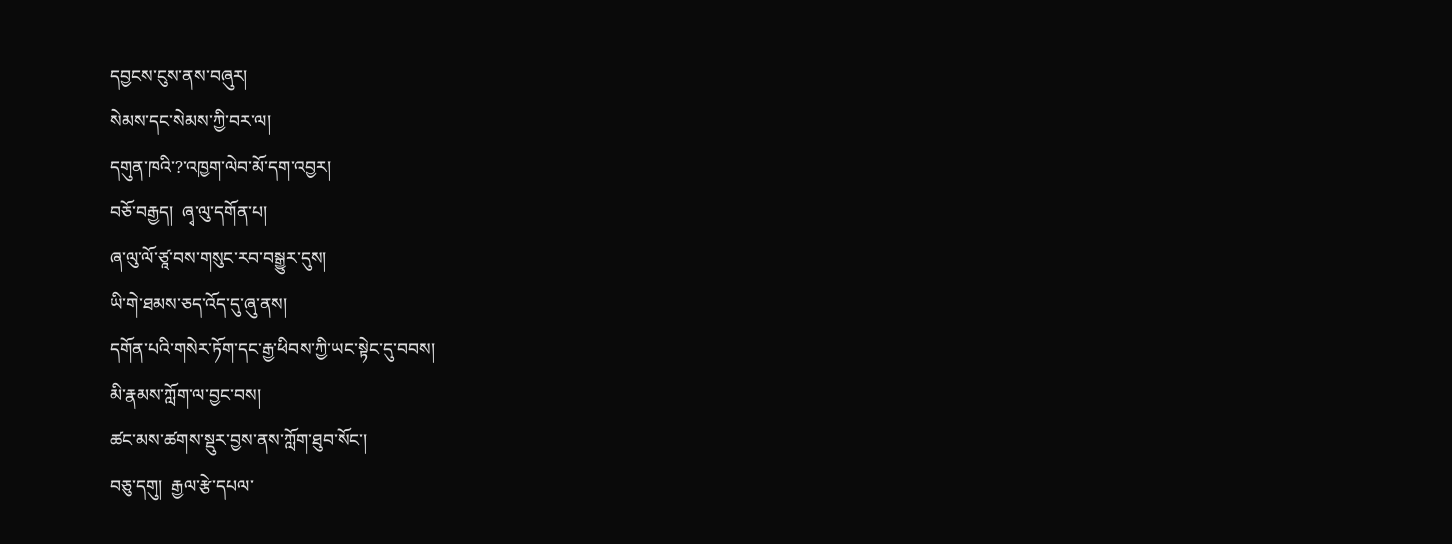དབྱངས་ངུས་ནས་བཞུར།
སེམས་དང་སེམས་ཀྱི་བར་ལ།
དགུན་ཁའི་?་འཁྱག་ལེབ་མོ་དག་འབྱར།
བཅོ་བརྒྱད།  ཞྭ་ལུ་དགོན་པ།
ཞ་ལུ་ལོ་ཙཱ་བས་གསུང་རབ་བསྒྱུར་དུས།
ཡི་གེ་ཐམས་ཅད་འོད་དུ་ཞུ་ནས།
དགོན་པའི་གསེར་ཏོག་དང་རྒྱ་ཕིབས་ཀྱི་ཡང་སྟེང་དུ་བབས།
མི་རྣམས་ཀློག་ལ་བྱང་བས།
ཚང་མས་ཚགས་སྡུར་བྱས་ནས་ཀློག་ཐུབ་སོང་།
བཅུ་དགུ།  རྒྱལ་རྩེ་དཔལ་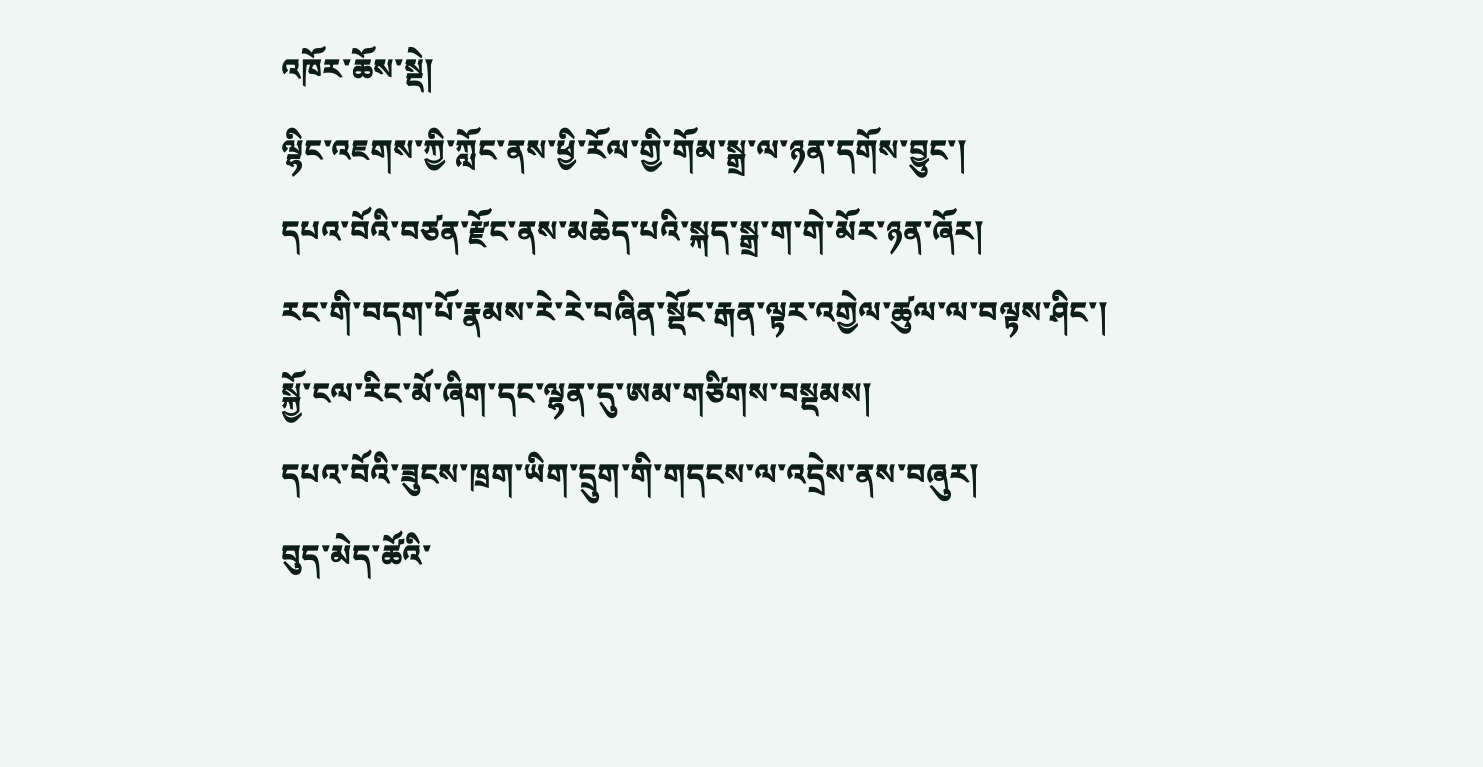འཁོར་ཆོས་སྡེ།
ལྷིང་འཇགས་ཀྱི་ཀློང་ནས་ཕྱི་རོལ་གྱི་གོམ་སྒྲ་ལ་ཉན་དགོས་བྱུང་།
དཔའ་བོའི་བཙན་རྫོང་ནས་མཆེད་པའི་སྐད་སྒྲ་ག་གེ་མོར་ཉན་ཞོར།
རང་གི་བདག་པོ་རྣམས་རེ་རེ་བཞིན་སྡོང་རྒན་ལྟར་འགྱེལ་ཚུལ་ལ་བལྟས་ཤིང་།
སྐྱོ་ངལ་རིང་མོ་ཞིག་དང་ལྷན་དུ་ཨམ་གཙིགས་བསྡམས།
དཔའ་བོའི་ཟུངས་ཁྲག་ཡིག་དྲུག་གི་གདངས་ལ་འདྲེས་ནས་བཞུར།
བུད་མེད་ཚོའི་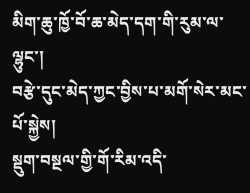མིག་ཆུ་ཁྱོ་བོ་ཆ་མེད་དག་གི་རུམ་ལ་ལྷུང་།
བརྩེ་དུང་མེད་ཀྱང་བྱིས་པ་མགོ་སེར་མང་པོ་སྐྱེས།
སྡུག་བསྔལ་གྱི་གོ་རིམ་འདི་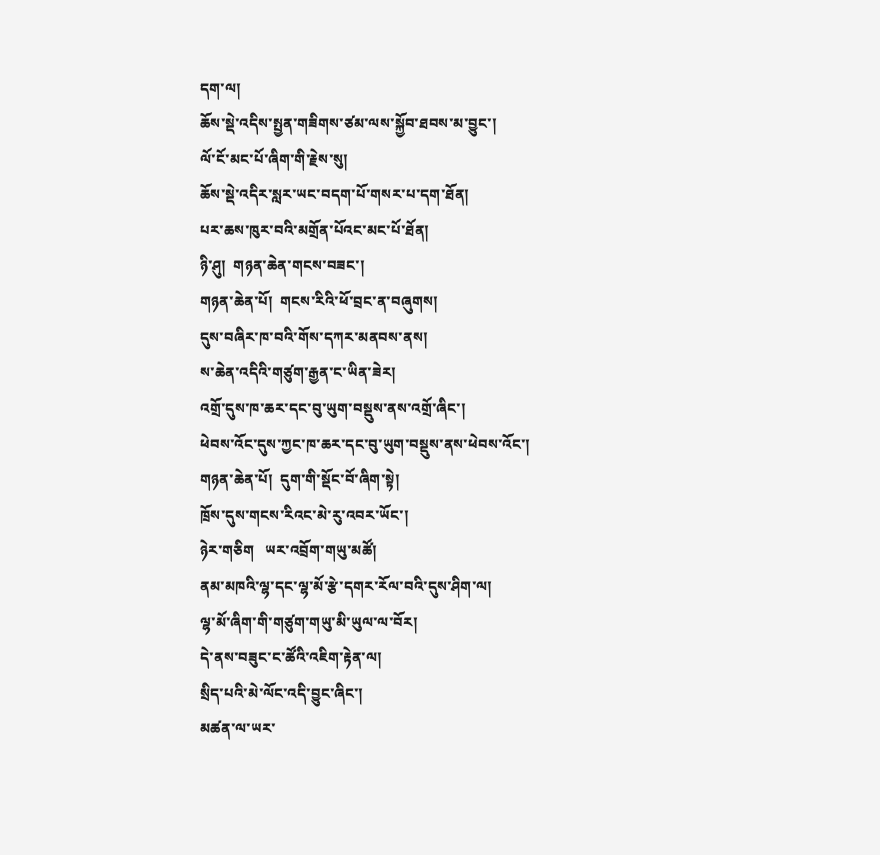དག་ལ།
ཆོས་སྡེ་འདིས་སྤྱན་གཟིགས་ཙམ་ལས་སྐྱོབ་ཐབས་མ་བྱུང་།
ལོ་ངོ་མང་པོ་ཞིག་གི་རྗེས་སུ།
ཆོས་སྡེ་འདིར་སླར་ཡང་བདག་པོ་གསར་པ་དག་ཐོན།
པར་ཆས་ཁུར་བའི་མགྲོན་པོའང་མང་པོ་ཐོན།
ཉི་ཤུ།  གཉན་ཆེན་གངས་བཟང་།
གཉན་ཆེན་པོ།  གངས་རིའི་ཕོ་བྲང་ན་བཞུགས།
དུས་བཞིར་ཁ་བའི་གོས་དཀར་མནབས་ནས།
ས་ཆེན་འདིའི་གཙུག་རྒྱན་ང་ཡིན་ཟེར།
འགྲོ་དུས་ཁ་ཆར་དང་བུ་ཡུག་བསྡུས་ནས་འགྲོ་ཞིང་།
ཕེབས་འོང་དུས་ཀྱང་ཁ་ཆར་དང་བུ་ཡུག་བསྡུས་ནས་ཕེབས་འོང་།
གཉན་ཆེན་པོ།  དུག་གི་སྡོང་བོ་ཞིག་སྟེ།
ཁྲོས་དུས་གངས་རིའང་མེ་རུ་འབར་ཡོང་།
ཉེར་གཅིག   ཡར་འབྲོག་གཡུ་མཚོ།
ནམ་མཁའི་ལྷ་དང་ལྷ་མོ་རྩེ་དགར་རོལ་བའི་དུས་ཤིག་ལ།
ལྷ་མོ་ཞིག་གི་གཙུག་གཡུ་མི་ཡུལ་ལ་བོར།
དེ་ནས་བཟུང་ང་ཚོའི་འཇིག་རྟེན་ལ།
སྲིད་པའི་མེ་ལོང་འདི་བྱུང་ཞིང་།
མཚན་ལ་ཡར་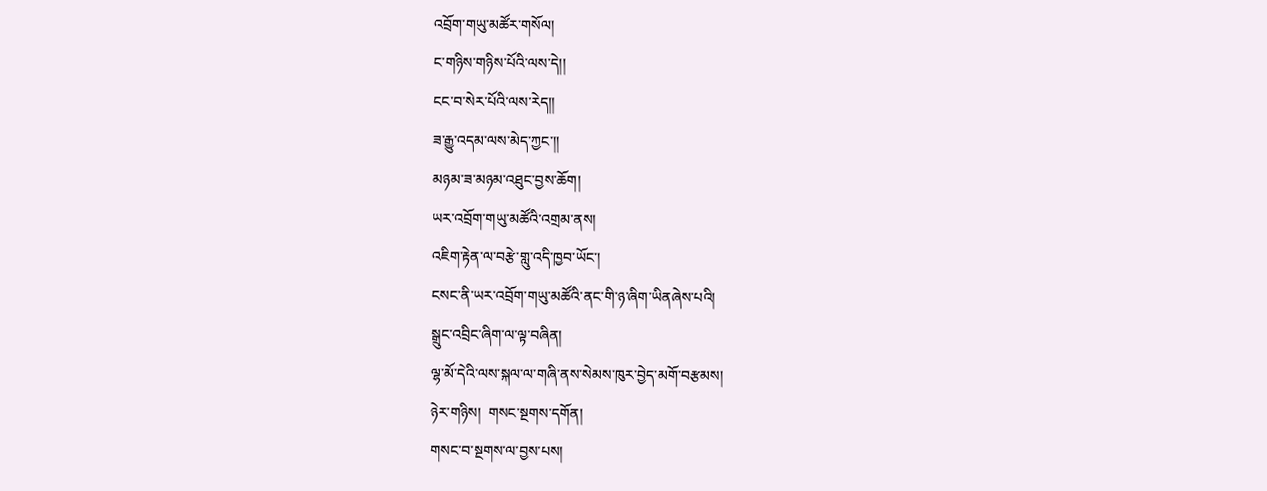འབྲོག་གཡུ་མཚོར་གསོལ།
ང་གཉིས་གཉིས་པོའི་ལས་དེ།།
ངང་བ་སེར་པོའི་ལས་རེད།།
ཟ་རྒྱུ་འདམ་ལས་མེད་ཀྱང་།།
མཉམ་ཟ་མཉམ་འཐུང་བྱས་ཆོག།
ཡར་འབྲོག་གཡུ་མཚོའི་འགྲམ་ནས།
འཇིག་རྟེན་ལ་བརྩེ་གླུ་འདི་ཁྱབ་ཡོང་།
ངསང་ནི་ཡར་འབྲོག་གཡུ་མཚོའི་ནང་གི་ཉ་ཞིག་ཡིནཞེས་པའི།
སྒྲུང་འབྲིང་ཞིག་ལ་ལྟ་བཞིན།
ལྷ་མོ་དེའི་ལས་སྐལ་ལ་གཞི་ནས་སེམས་ཁུར་བྱེད་མགོ་བརྩམས།
ཉེར་གཉིས།  གསང་སྔགས་དགོན།
གསང་བ་སྔགས་ལ་བྱས་པས།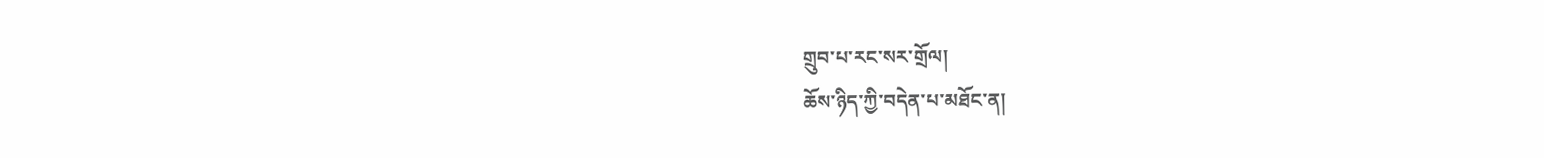གྲུབ་པ་རང་སར་གྲོལ།
ཆོས་ཉིད་ཀྱི་བདེན་པ་མཐོང་ན།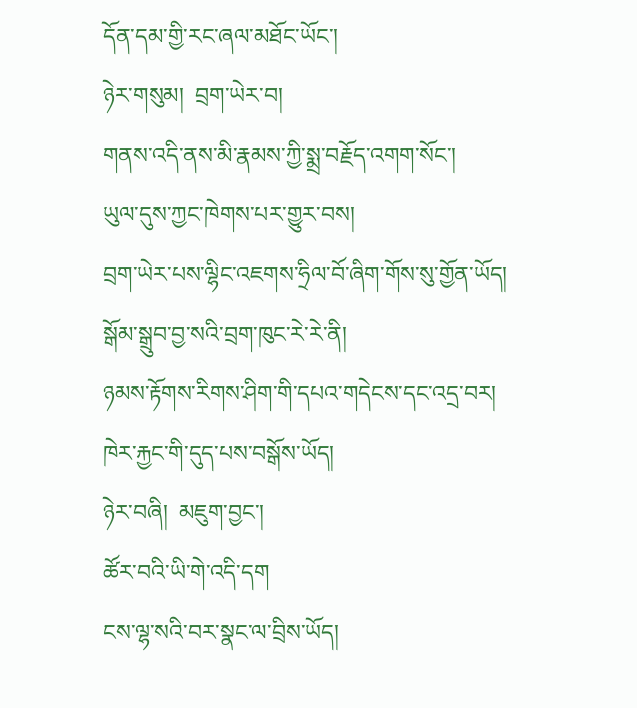དོན་དམ་གྱི་རང་ཞལ་མཐོང་ཡོང་།
ཉེར་གསུམ།  བྲག་ཡེར་བ།
གནས་འདི་ནས་མི་རྣམས་ཀྱི་སྨྲ་བརྗོད་འགག་སོང་།
ཡུལ་དུས་ཀྱང་ཁེགས་པར་གྱུར་བས།
བྲག་ཡེར་པས་ལྷིང་འཇགས་ཧྲིལ་བོ་ཞིག་གོས་སུ་གྱོན་ཡོད།
སྒོམ་སྒྲུབ་བྱ་སའི་བྲག་ཁུང་རེ་རེ་ནི།
ཉམས་རྟོགས་རིགས་ཤིག་གི་དཔའ་གདེངས་དང་འདྲ་བར།
ཁེར་རྐྱང་གི་དུད་པས་བསྒོས་ཡོད།
ཉེར་བཞི།  མཇུག་བྱང་།
ཚོར་བའི་ཡི་གེ་འདི་དག
ངས་ལྷ་སའི་བར་སྣང་ལ་བྲིས་ཡོད།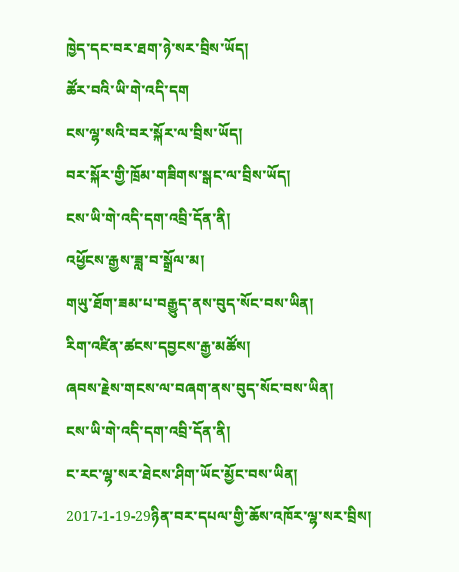ཁྱེད་དང་བར་ཐག་ཉེ་སར་བྲིས་ཡོད།
ཚོར་བའི་ཡི་གེ་འདི་དག
ངས་ལྷ་སའི་བར་སྐོར་ལ་བྲིས་ཡོད།
བར་སྐོར་གྱི་ཁྲོམ་གཟིགས་སྒང་ལ་བྲིས་ཡོད།
ངས་ཡི་གེ་འདི་དག་འབྲི་དོན་ནི།
འཕྱོངས་རྒྱས་ཟླ་བ་སྒྲོལ་མ།
གཡུ་ཐོག་ཟམ་པ་བརྒྱུད་ནས་བུད་སོང་བས་ཡིན།
རིག་འཛིན་ཚངས་དབྱངས་རྒྱ་མཚོས།
ཞབས་རྗེས་གངས་ལ་བཞག་ནས་བུད་སོང་བས་ཡིན།
ངས་ཡི་གེ་འདི་དག་འབྲི་དོན་ནི།
ང་རང་ལྷ་སར་ཐེངས་ཤིག་ཡོང་མྱོང་བས་ཡིན།
2017-1-19-29ཉིན་བར་དཔལ་གྱི་ཆོས་འཁོར་ལྷ་སར་བྲིས།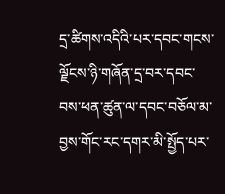དྲ་ཚིགས་འདིའི་པར་དབང་གངས་ལྗོངས་ཉི་གཞོན་དྲ་བར་དབང་བས་ཕན་ཚུན་ལ་དབང་བཅོལ་མ་བྱས་གོང་རང་དགར་མི་སྤྱོད་པར་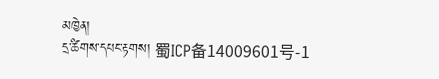མཁྱེན།
དྲ་ཚིགས་དཔང་རྟགས། 蜀ICP备14009601号-1